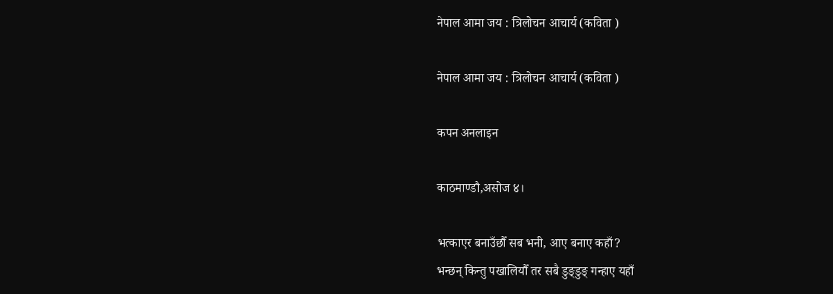नेपाल आमा जय : त्रिलोचन आचार्य (कविता )

नेपाल आमा जय : त्रिलोचन आचार्य (कविता )

कपन अनलाइन

काठमाण्डौ,असोज ४।

भत्काएर बनाउँछौँ सब भनी, आए बनाए कहाँ?
भन्छन् किन्तु पखालियौँ तर सबै डुङ्डुङ् गन्हाए यहाँ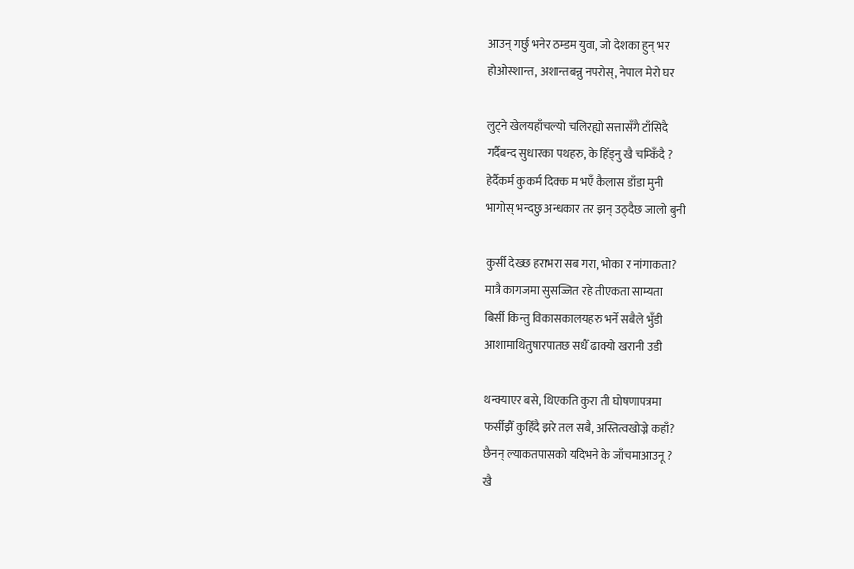आउन् गर्छु भनेर ठम्डम युवा, जो देशका हुन् भर
होओस्शान्त, अशान्तबन्नु नपरोस्, नेपाल मेरो घर

लुट्ने खेलयहाँचल्यो चलिरह्यो सत्तासँगै टाँसिदै
गर्दैबन्द सुधारका पथहरु, के हिँड्नु खै चम्किँदै ?
हेर्दैकर्म कुकर्म दिक्क म भएँ कैलास डाँडा मुनी
भागोस् भन्दछु अन्धकार तर झन् उठ्दैछ जालो बुनी

कुर्सी देख्छ हराभरा सब गरा, भोका र नांगाकता?
मात्रै कागजमा सुसज्जित रहे तीएकता साम्यता
बिर्सी किन्तु विकासकालयहरु भर्ने सबैले भुँडी
आशामाथितुषारपातछ सधैँ ढाक्यो खरानी उडी

थन्क्याएर बसे, थिएकति कुरा ती घोषणापत्रमा
फर्सीझैँ कुहिँदै झरे तल सबै, अस्तित्वखोज्ने कहाँ?
छैनन् ल्याकतपासको यदिभने के जाँचमाआउनू ?
खै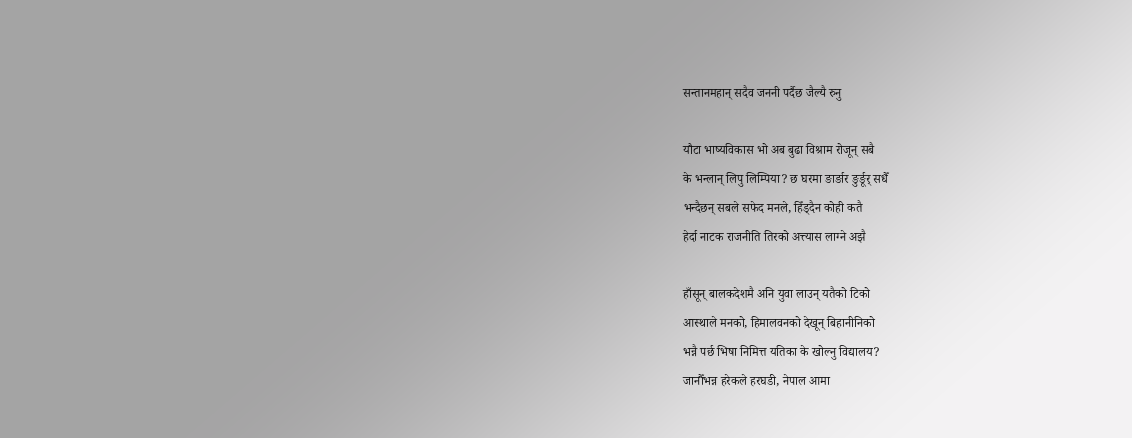सन्तानमहान् सदैव जननी पर्दैछ जैल्यै रुनु

यौटा भाष्यविकास भो अब बुढा विश्राम रोजून् सबै
के भन्लान् लिपु लिम्पिया? छ घरमा ङार्ङार ङुर्ङूर् सधैँ
भन्दैछन् सबले सफेद मनले, हिँड्दैन कोही कतै
हेर्दा नाटक राजनीति तिरको अत्त्यास लाग्ने अझै

हाँसून् बालकदेशमै अनि युवा लाउन् यतैको टिको
आस्थाले मनको, हिमालवनको देखून् बिहानीनिको
भन्नै पर्छ भिषा निमित्त यतिका के खोल्नु विद्यालय?
जानौँभन्न हरेकले हरघडी, नेपाल आमा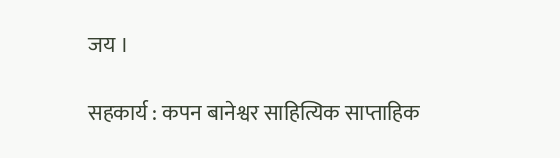जय ।

सहकार्य : कपन बानेश्वर साहित्यिक साप्ताहिक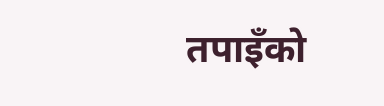तपाइँको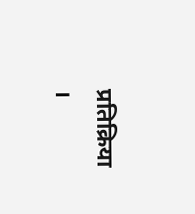प्रतिक्रिया ।